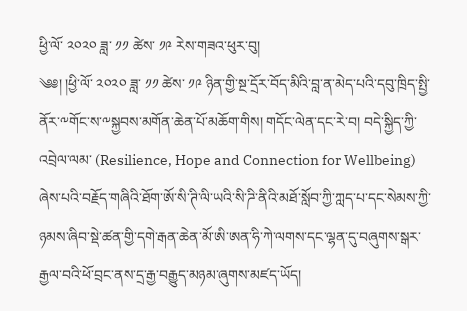ཕྱི་ལོ་ ༢༠༢༠ ཟླ་ ༡༡ ཚེས་ ༡༩ རེས་གཟའ་ཕུར་བུ།
༄༅། །ཕྱི་ལོ་ ༢༠༢༠ ཟླ་ ༡༡ ཚེས་ ༡༩ ཉིན་གྱི་སྔ་དྲོར་བོད་མིའི་བླ་ན་མེད་པའི་དབུ་ཁྲིད་སྤྱི་ནོར་༸གོང་ས་༸སྐྱབས་མགོན་ཆེན་པོ་མཆོག་གིས། གདོང་ལེན་དང་རེ་བ། བདེ་སྐྱིད་ཀྱི་འབྲེལ་ལམ་ (Resilience, Hope and Connection for Wellbeing) ཞེས་པའི་བརྗོད་གཞིའི་ཐོག་ཨོ་སི་ཊི་ལི་ཡའི་སི་ཌི་ནིའི་མཐོ་སློབ་ཀྱི་ཀླད་པ་དང་སེམས་ཀྱི་ཉམས་ཞིབ་སྡེ་ཚན་གྱི་དགེ་རྒན་ཆེན་མོ་ཨི་ཨན་ཧི་ཀེ་ལགས་དང་ལྷན་དུ་བཞུགས་སྒར་རྒྱལ་བའི་ཕོ་བྲང་ནས་དྲ་རྒྱ་བརྒྱུད་མཉམ་ཞུགས་མཛད་ཡོད།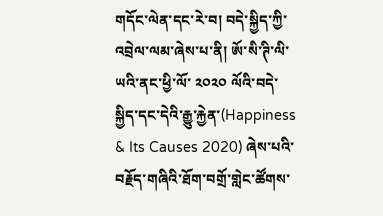གདོང་ལེན་དང་རེ་བ། བདེ་སྐྱིད་ཀྱི་འབྲེལ་ལམ་ཞེས་པ་ནི། ཨོ་སི་ཊི་ལི་ཡའི་ནང་ཕྱི་ལོ་ ༢༠༢༠ ལོའི་བདེ་སྐྱིད་དང་དེའི་རྒྱུ་རྐྱེན་(Happiness & Its Causes 2020) ཞེས་པའི་བརྗོད་གཞིའི་ཐོག་བགྲོ་གླེང་ཚོགས་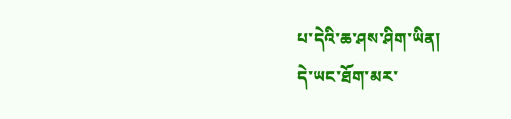པ་དེའི་ཆ་ཤས་ཤིག་ཡིན།
དེ་ཡང་ཐོག་མར་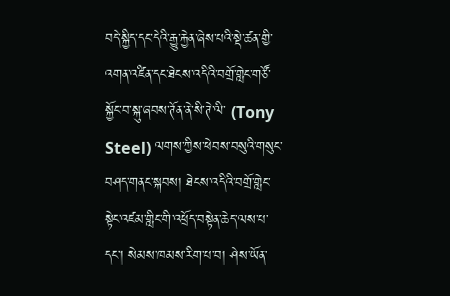བདེ་སྐྱིད་དང་དེའི་རྒྱུ་རྐྱེན་ཞེས་པའི་སྡེ་ཚན་གྱི་འགན་འཛིན་དང་ཐེངས་འདིའི་བགྲོ་གླེང་གཙོ་སྐྱོང་བ་སྐུ་ཞབས་ཊོན་ནེ་སི་ཊེ་ལི་ (Tony Steel) ལགས་ཀྱིས་ཕེབས་བསུའི་གསུང་བཤད་གནང་སྐབས། ཐེངས་འདིའི་བགྲོ་གླེང་སྟེང་འཛམ་གླིང་གི་འཕྲོད་བསྟེན་ཆེད་ལས་པ་དང་། སེམས་ཁམས་རིག་པ་བ། ཤེས་ཡོན་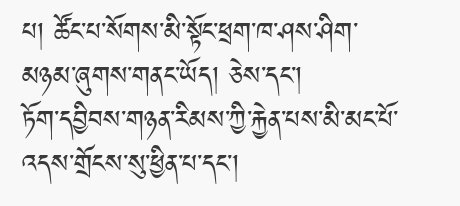པ། ཚོང་པ་སོགས་མི་སྟོང་ཕྲག་ཁ་ཤས་ཤིག་མཉམ་ཞུགས་གནང་ཡོད། ཅེས་དང་།
ཏོག་དབྱིབས་གཉན་རིམས་ཀྱི་རྐྱེན་པས་མི་མང་པོ་འདས་གྲོངས་སུ་ཕྱིན་པ་དང་།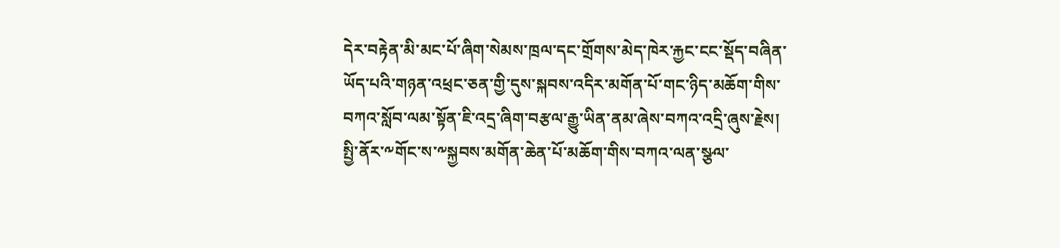དེར་བརྟེན་མི་མང་པོ་ཞིག་སེམས་ཁྲལ་དང་གྲོགས་མེད་ཁེར་རྐྱང་ངང་སྡོད་བཞིན་ཡོད་པའི་གཉན་འཕྲང་ཅན་གྱི་དུས་སྐབས་འདིར་མགོན་པོ་གང་ཉིད་མཆོག་གིས་བཀའ་སློབ་ལམ་སྟོན་ཇི་འདྲ་ཞིག་བརྩལ་རྒྱུ་ཡིན་ནམ་ཞེས་བཀའ་འདྲི་ཞུས་རྗེས།
སྤྱི་ནོར་༸གོང་ས་༸སྐྱབས་མགོན་ཆེན་པོ་མཆོག་གིས་བཀའ་ལན་སྩལ་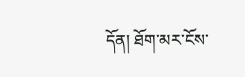དོན། ཐོག་མར་ངོས་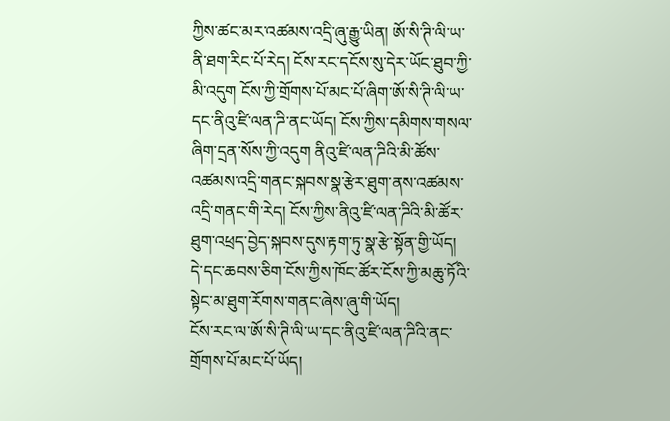ཀྱིས་ཚང་མར་འཚམས་འདྲི་ཞུ་རྒྱུ་ཡིན། ཨོ་སི་ཊི་ལི་ཡ་ནི་ཐག་རིང་པོ་རེད། ངོས་རང་དངོས་སུ་དེར་ཡོང་ཐུབ་ཀྱི་མི་འདུག ངོས་ཀྱི་གྲོགས་པོ་མང་པོ་ཞིག་ཨོ་སི་ཊི་ལི་ཡ་དང་ནིའུ་ཛི་ལན་ཌི་ནང་ཡོད། ངོས་ཀྱིས་དམིགས་གསལ་ཞིག་དྲན་སོས་ཀྱི་འདུག ནིའུ་ཛི་ལན་ཌིའི་མི་ཚོས་འཚམས་འདྲི་གནང་སྐབས་སྣ་རྩེར་ཐུག་ནས་འཚམས་འདྲི་གནང་གི་རེད། ངོས་ཀྱིས་ནིའུ་ཛི་ལན་ཌིའི་མི་ཚོར་ཐུག་འཕྲད་བྱེད་སྐབས་དུས་རྟག་ཏུ་སྣ་རྩེ་སྟོན་གྱི་ཡོད། དེ་དང་ཆབས་ཅིག་ངོས་ཀྱིས་ཁོང་ཚོར་ངོས་ཀྱི་མཆུ་ཏོའི་སྟེང་མ་ཐུག་རོགས་གནང་ཞེས་ཞུ་གི་ཡོད།
ངོས་རང་ལ་ཨོ་སི་ཊི་ལི་ཡ་དང་ནིའུ་ཛི་ལན་ཌིའི་ནང་གྲོགས་པོ་མང་པོ་ཡོད།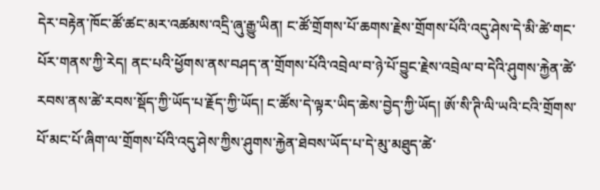དེར་བརྟེན་ཁོང་ཚོ་ཚང་མར་འཚམས་འདྲི་ཞུ་རྒྱུ་ཡིན། ང་ཚོ་གྲོགས་པོ་ཆགས་རྗེས་གྲོགས་པོའི་འདུ་ཤེས་དེ་མི་ཚེ་གང་པོར་གནས་ཀྱི་རེད། ནང་པའི་ཕྱོགས་ནས་བཤད་ན་གྲོགས་པོའི་འབྲེལ་བ་ཉེ་པོ་བྱུང་རྗེས་འབྲེལ་བ་དེའི་ཤུགས་རྐྱེན་ཚེ་རབས་ནས་ཚེ་རབས་སྡོད་ཀྱི་ཡོད་པ་རྗོད་ཀྱི་ཡོད། ང་ཚོས་དེ་ལྟར་ཡིད་ཆེས་བྱེད་ཀྱི་ཡོད། ཨོ་སི་ཊི་ལི་ཡའི་ངའི་གྲོགས་པོ་མང་པོ་ཞིག་ལ་གྲོགས་པོའི་འདུ་ཤེས་ཀྱིས་ཤུགས་རྐྱེན་ཐེབས་ཡོད་པ་དེ་མུ་མཐུད་ཚེ་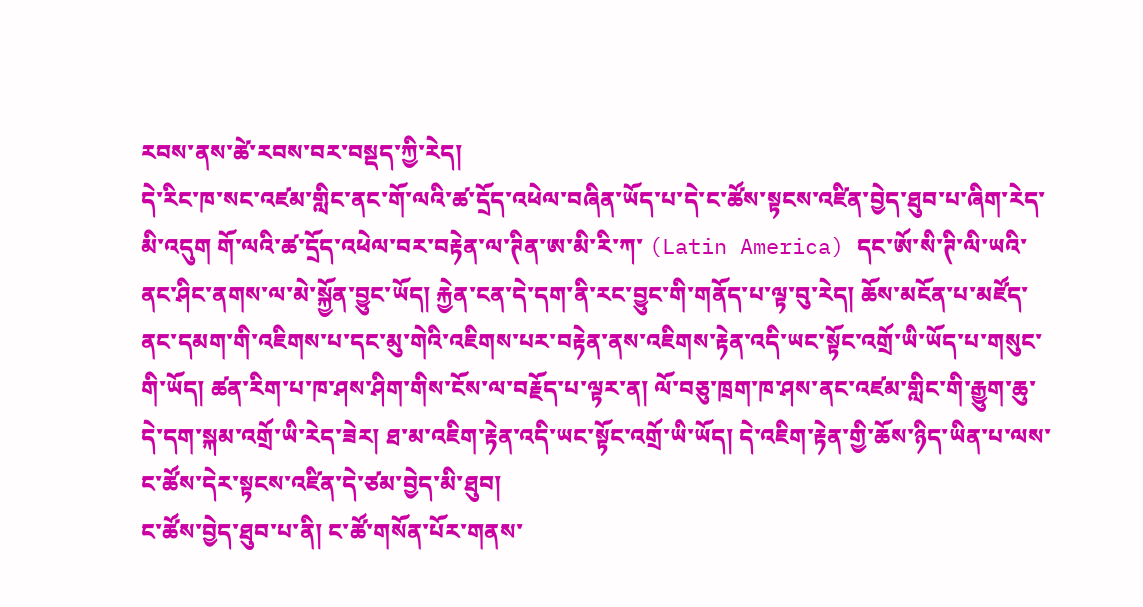རབས་ནས་ཚེ་རབས་བར་བསྡད་ཀྱི་རེད།
དེ་རིང་ཁ་སང་འཛམ་གླིང་ནང་གོ་ལའི་ཚ་དྲོད་འཕེལ་བཞིན་ཡོད་པ་དེ་ང་ཚོས་སྟངས་འཛིན་བྱེད་ཐུབ་པ་ཞིག་རེད་མི་འདུག གོ་ལའི་ཚ་དྲོད་འཕེལ་བར་བརྟེན་ལ་ཊིན་ཨ་མི་རི་ཀ་ (Latin America) དང་ཨོ་སི་ཊི་ལི་ཡའི་ནང་ཤིང་ནགས་ལ་མེ་སྐྱོན་བྱུང་ཡོད། རྐྱེན་ངན་དེ་དག་ནི་རང་བྱུང་གི་གནོད་པ་ལྟ་བུ་རེད། ཆོས་མངོན་པ་མཛོད་ནང་དམག་གི་འཇིགས་པ་དང་མུ་གེའི་འཇིགས་པར་བརྟེན་ནས་འཇིགས་རྟེན་འདི་ཡང་སྟོང་འགྲོ་ཡི་ཡོད་པ་གསུང་གི་ཡོད། ཚན་རིག་པ་ཁ་ཤས་ཤིག་གིས་ངོས་ལ་བརྗོད་པ་ལྟར་ན། ལོ་བཅུ་ཁྲག་ཁ་ཤས་ནང་འཛམ་གླིང་གི་རྒྱུག་ཆུ་དེ་དག་སྐམ་འགྲོ་ཡི་རེད་ཟེར། ཐ་མ་འཇིག་རྟེན་འདི་ཡང་སྟོང་འགྲོ་ཡི་ཡོད། དེ་འཇིག་རྟེན་གྱི་ཆོས་ཉིད་ཡིན་པ་ལས་ང་ཚོས་དེར་སྟངས་འཛིན་དེ་ཙམ་བྱེད་མི་ཐུབ།
ང་ཚོས་བྱེད་ཐུབ་པ་ནི། ང་ཚོ་གསོན་པོར་གནས་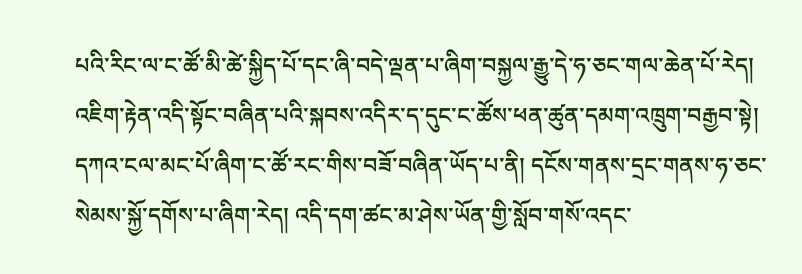པའི་རིང་ལ་ང་ཚོ་མི་ཚེ་སྐྱིད་པོ་དང་ཞི་བདེ་ལྡན་པ་ཞིག་བསྐྱལ་རྒྱུ་དེ་ཧ་ཅང་གལ་ཆེན་པོ་རེད། འཇིག་རྟེན་འདི་སྟོང་བཞིན་པའི་སྐབས་འདིར་ད་དུང་ང་ཚོས་ཕན་ཚུན་དམག་འཁྲུག་བརྒྱབ་སྟེ། དཀའ་ངལ་མང་པོ་ཞིག་ང་ཚོ་རང་གིས་བཟོ་བཞིན་ཡོད་པ་ནི། དངོས་གནས་དྲང་གནས་ཧ་ཅང་སེམས་སྐྱོ་དགོས་པ་ཞིག་རེད། འདི་དག་ཚང་མ་ཤེས་ཡོན་གྱི་སློབ་གསོ་འདང་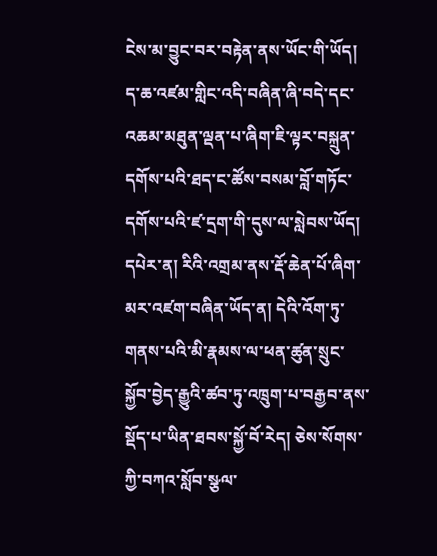ངེས་མ་བྱུང་བར་བརྟེན་ནས་ཡོང་གི་ཡོད།
ད་ཆ་འཛམ་གླིང་འདི་བཞིན་ཞི་བདེ་དང་འཆམ་མཐུན་ལྡན་པ་ཞིག་ཇི་ལྟར་བསྐྲུན་དགོས་པའི་ཐད་ང་ཚོས་བསམ་བློ་གཏོང་དགོས་པའི་ཛ་དྲག་གི་དུས་ལ་སླེབས་ཡོད། དཔེར་ན། རིའི་འགྲམ་ནས་རྡོ་ཆེན་པོ་ཞིག་མར་འཛག་བཞིན་ཡོད་ན། དེའི་འོག་ཏུ་གནས་པའི་མི་རྣམས་ལ་ཕན་ཚུན་སྲུང་སྐྱོབ་བྱེད་རྒྱུའི་ཚབ་ཏུ་འཁྲུག་པ་བརྒྱབ་ནས་སྡོད་པ་ཡིན་ཐབས་སྐྱོ་བོ་རེད། ཅེས་སོགས་ཀྱི་བཀའ་སློབ་སྩལ་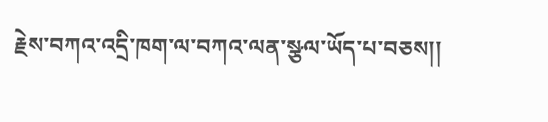རྗེས་བཀའ་འདྲི་ཁག་ལ་བཀའ་ལན་སྩལ་ཡོད་པ་བཅས།།